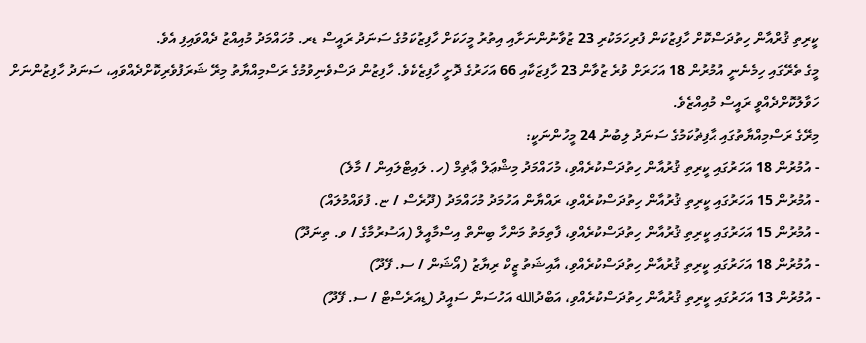ކީރިތި ޤުރްއާން ހިތުދަސްކޮށް ހާފިޒުކަން ފުރިހަމަކުރި 23 ޒުވާނުންނަށާއި އިތުރު މީހަކަށް ހާފިޒުކަމުގެ ސަނަދު ރައީސް ޑރ. މުހައްމަދު މުއިއްޒު ދެއްވައިފި އެވެ.
މީގެ ތެރޭގައި ހިމެނެނީ އުމުރުން 18 އަހަރަށް ވުރެ ޒުވާން 23 ހާފިޒަކާއި 66 އަހަރުގެ ދޮށީ ހާފިޒެކެވެ. ހާފިޒުން ދަސްވެނިވުމުގެ ރަސްމިއްޔާތު މިރޭ ޝަރަފުވެރިކޮށްދެއްވައި، ސަނަދު ހާފިޒުންނަށް ހަވާލުކޮށްދެއްވީ ރައީސް މުއިއްޒެވެ.
މިރޭގެ ރަސްމިއްޔާތުގައި ޙާފިޡުކަމުގެ ސަނަދު ލިބުނު 24 މީހުންނަކީ:
- އުމުރުން 18 އަހަރުގައި ކީރިތި ޤުރުއާން ހިތުދަސްކުރެއްވި، މުހައްމަދު މިޝްޢަލް ޢާޡިމް (ހ. ލައިޓްލައިން / މާލެ)
- އުމުރުން 15 އަހަރުގައި ކީރިތި ޤުރުއާން ހިތުދަސްކުރެއްވި، ރައްޔާން އަހުމަދު މުހައްމަދު (ދޫރެސް / ޏ. ފުވައްމުލައް)
- އުމުރުން 15 އަހަރުގައި ކީރިތި ޤުރުއާން ހިތުދަސްކުރެއްވި، ފާތިމަތު މަންހާ ބިންތް އިސްމާއީލް (އަސުރުމާގެ / ވ. ތިނަދޫ)
- އުމުރުން 18 އަހަރުގައި ކީރިތި ޤުރުއާން ހިތުދަސްކުރެއްވި، އާއިޝަތު ޒީކް ރިޔާޒު (އޯޝަން / ސ. ފޭދޫ)
- އުމުރުން 13 އަހަރުގައި ކީރިތި ޤުރުއާން ހިތުދަސްކުރެއްވި، އަބްދުالله އަހުސަން ސައީދު (ޑިއަރެސްޓް / ސ. ފޭދޫ)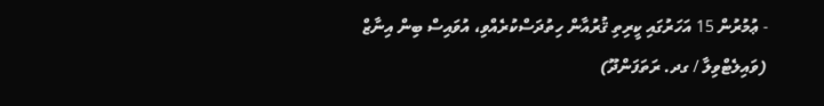- ޢުމުރުން 15 އަހަރުގައި ކީރިތި ޤުރުއާން ހިތުދަސްކުރެއްވި، އުވައިސް ބިން އިނާޒް (ވައިލެޓްވިލާ / ގދ. ރަތަފަންދޫ)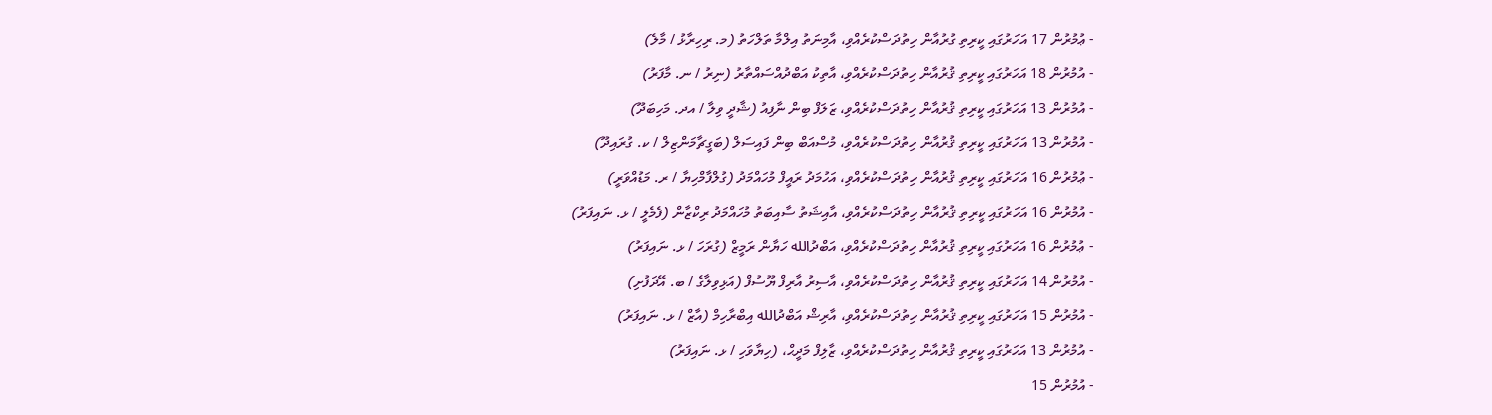- ޢުމުރުން 17 އަހަރުގައި ކީރިތި ގުރުއާން ހިތުދަސްކުރެއްވި، އާމިނަތު އިލްމާ ތަލްހަތު (މ. ރިހިރާޅު / މާލެ)
- އުމުރުން 18 އަހަރުގައި ކީރިތި ޤުރުއާން ހިތުދަސްކުރެއްވި، އާތިކު އަބްދުއްސައްތާރު (ނިރު / ނ. މާފަރު)
- އުމުރުން 13 އަހަރުގައި ކީރިތި ޤުރުއާން ހިތުދަސްކުރެއްވި، ޒަލަފް ބިން ނާފިއު (ޝާދީ ވިލާ / އދ. މަހިބަދޫ)
- އުމުރުން 13 އަހަރުގައި ކީރިތި ޤުރުއާން ހިތުދަސްކުރެއްވި، މުސްއަބް ބިން ފައިސަލް (ބަގީޗާމަންޒިލް / ކ. ގުރައިދޫ)
- ޢުމުރުން 16 އަހަރުގައި ކީރިތި ޤުރުއާން ހިތުދަސްކުރެއްވި، އަހުމަދު ރައީފް މުހައްމަދު (ގުލްފާމްހިޔާ / ރ. މަޑުއްވަރީ)
- އުމުރުން 16 އަހަރުގައި ކީރިތި ޤުރުއާން ހިތުދަސްކުރެއްވި، އާއިޝަތު ސާއިބަތު މުހައްމަދު ރިކްޒާން (ފެމެލީ / ޅ. ނައިފަރު)
- ޢުމުރުން 16 އަހަރުގައި ކީރިތި ޤުރުއާން ހިތުދަސްކުރެއްވި، އަބްދުالله ހަޔާން ރަމީޒް (ގުރަހަ / ޅ. ނައިފަރު)
- އުމުރުން 14 އަހަރުގައި ކީރިތި ޤުރުއާން ހިތުދަސްކުރެއްވި، އާސިރު އާރިފް ޔޫސުފް (އަޅިވިލާގެ / ބ. އޭދަފުށި)
- އުމުރުން 15 އަހަރުގައި ކީރިތި ޤުރުއާން ހިތުދަސްކުރެއްވި، އާރިޝް އަބްދުالله އިބްރާހިމް (އާޒް / ޅ. ނައިފަރު)
- އުމުރުން 13 އަހަރުގައި ކީރިތި ޤުރުއާން ހިތުދަސްކުރެއްވި، ޒާލިފް މަދީޙް، (ހިޔާވަހި / ޅ. ނައިފަރު)
- އުމުރުން 15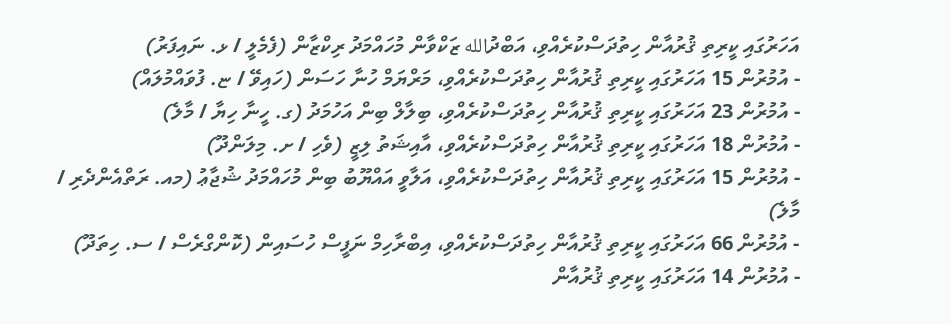އަހަރުގައި ކީރިތި ޤުރުއާން ހިތުދަސްކުރެއްވި، އަބްދުالله ޒަކްވާން މުހައްމަދު ރިކްޒާން (ފެމެލީ / ޅ. ނައިފަރު)
- އުމުރުން 15 އަހަރުގައި ކީރިތި ޤުރުއާން ހިތުދަސްކުރެއްވި، މަރްޔަމް ހުނާ ހަސަން (ހައިވޭ / ޏ. ފުވައްމުލައް)
- އުމުރުން 23 އަހަރުގައި ކީރިތި ޤުރުއާން ހިތުދަސްކުރެއްވި، ބިލާލް ބިން އަހުމަދު (ގ. ހީނާ ހިޔާ / މާލެ)
- އުމުރުން 18 އަހަރުގައި ކީރިތި ޤުރުއާން ހިތުދަސްކުރެއްވި، އާއިޝަތު ލިޒީ (ވެހި / ށ. މިލަންދޫ)
- އުމުރުން 15 އަހަރުގައި ކީރިތި ޤުރުއާން ހިތުދަސްކުރެއްވި، އަލާވީ އައްޔޫބު ބިން މުހައްމަދު ޝުޖާޢު (މއ. ރަތްއެންދެރި / މާލެ)
- އުމުރުން 66 އަހަރުގައި ކީރިތި ޤުރުއާން ހިތުދަސްކުރެއްވި، އިބްރާހިމް ނަފީސް ހުސައިން (ކޮންގްރެސް / ސ. ހިތަދޫ)
- އުމުރުން 14 އަހަރުގައި ކީރިތި ޤުރުއާން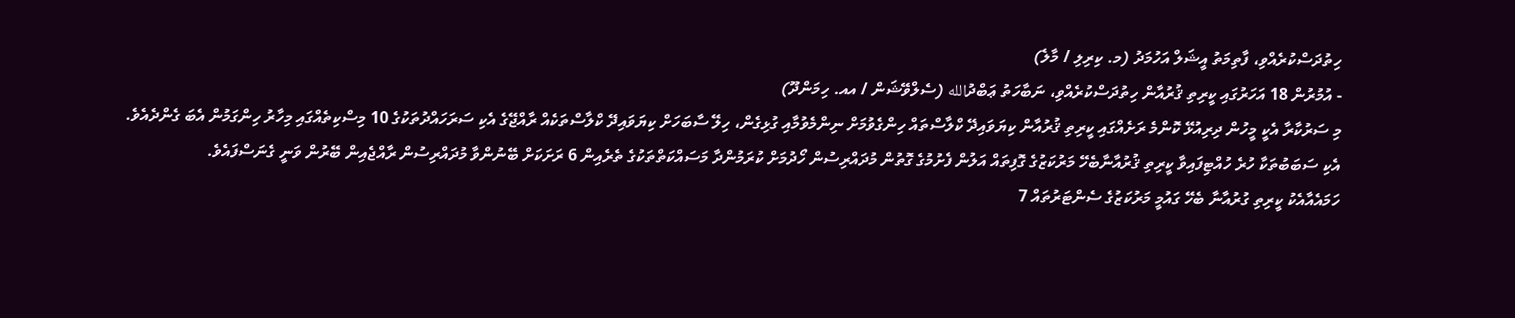ހިތުދަސްކުރެއްވި، ފާތިމަތު އީޝަލް އަހުމަދު (މ. ކިރިލި / މާލެ)
- އުމުރުން 18 އަހަރުގައި ކީރިތި ޤުރުއާން ހިތުދަސްކުރެއްވި، ނަބާހަތު ޢަބްދުالله (ސެލްވޭޝަން / އއ. ހިމަންދޫ)
މި ސަރުކާރާ އެކީ މީހުން ދިރިއުޅޭ ކޮންމެ ރަށެއްގައި ކީރިތި ޤުރުއާން ކިޔަވައިދޭ ކްލާސްތައް ހިންގެވުމަށް ނިންމެވުމާއި ގުޅިގެން، ހިލޭ ސާބަހަށް ކިޔަވައިދޭ ކްލާސްތަކެއް ރާއްޖޭގެ އެކި ސަރަހައްދުތަކުގެ 10 މިސްކިތެއްގައި މިހާރު ހިންގަމުން އެބަ ގެންދެއެވެ.
އެކި ސަބަބުތަކާ ހުރެ ހުއްޓިފައިވާ ކީރިތި ޤުރުއާނާބެހޭ މަރުކަޒުގެ ގޮފިތައް އަލުން ފެށުމުގެ ގޮތުން މުދައްރިސުން ހޯދުމަށް ކުރަމުންދާ މަސައްކަތްތަކުގެ ތެރެއިން 6 ރަށަކަށް ބޭނުންވާ މުދައްރިސުން ރާއްޖެއިން ބޭރުން ވަނީ ގެނަސްފައެވެ.
ހަމައެއާއެކު ކީރިތި ގުރުއާނާ ބެހޭ ގައުމީ މަރުކަޒުގެ ސެންޓަރުތައް 7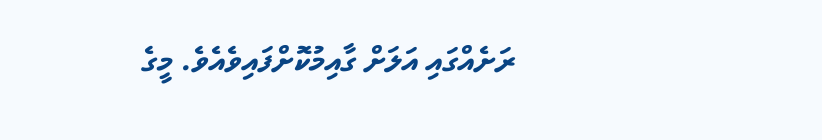ރަށެއްގައި އަލަށް ގާއިމުކޮށްފައިވެއެވެ. މީގެ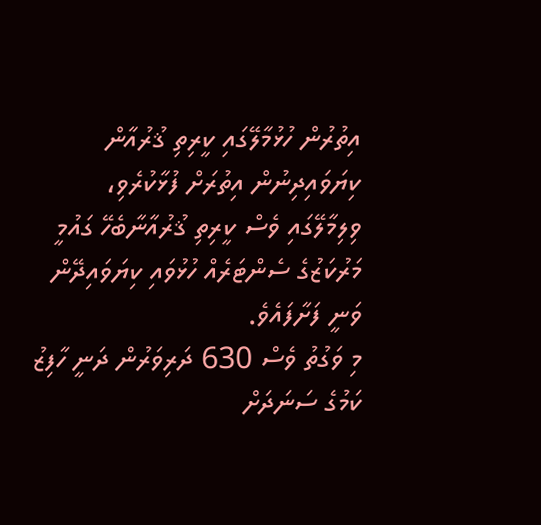އިތުރުން ހުޅުމާލޭގައި ކީރިތި ޤުރުއާން ކިޔަވައިދިނުން އިތުރަށް ފުޅާކުރެވި، ވިލިމާލޭގައި ވެސް ކީރިތި ޤުރުއާނާބެހޭ ގައުމީ މަރުކަޒުގެ ސެންޓަރެއް ހުޅުވައި ކިޔަވައިދޭން ވަނީ ފަށާފައެވެ.
މި ވަގުތު ވެސް 630 ދަރިވަރުން ދަނީ ހާފިޒު ކަމުގެ ސަނަދަށް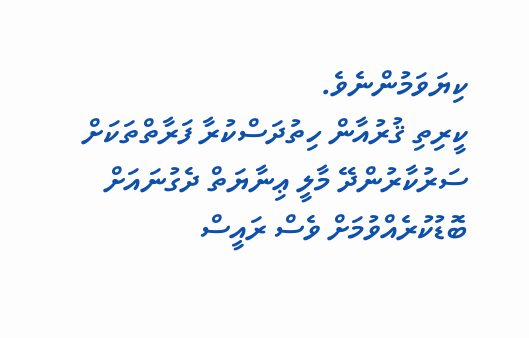ކިޔަވަމުންނެވެ.
ކީރިތި ޤުރުއާން ހިތުދަސްކުރާ ފަރާތްތަކަށް ސަރުކާރުންދޭ މާލީ ޢިނާޔަތް ދެގުނައަށް ބޮޑުކުރެއްވުމަށް ވެސް ރައީސް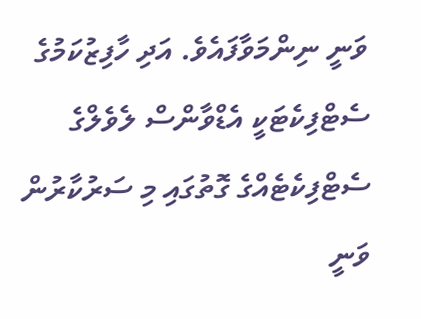ވަނީ ނިންމަވާފައެވެ. އަދި ހާފިޒުކަމުގެ ސެޓްފިކެޓަކީ އެޑްވާންސް ލެވެލްގެ ސެޓްފިކެޓެއްގެ ގޮތުގައި މި ސަރުކާރުން ވަނީ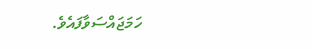ހަމަޖައްސަވާފައެވެ.